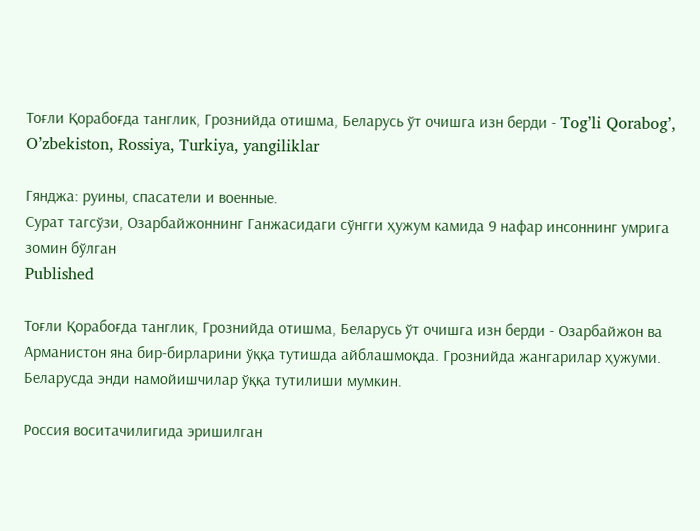Тоғли Қорабоғда танглик, Грознийда отишма, Беларусь ўт очишга изн берди - Tog’li Qorabog’, O’zbekiston, Rossiya, Turkiya, yangiliklar

Гянджа: руины, спасатели и военные.
Сурат тагсўзи, Озарбайжоннинг Ганжасидаги сўнгги ҳужум камида 9 нафар инсоннинг умрига зомин бўлган
Published

Тоғли Қорабоғда танглик, Грознийда отишма, Беларусь ўт очишга изн берди - Озарбайжон ва Арманистон яна бир-бирларини ўққа тутишда айблашмоқда. Грознийда жангарилар ҳужуми. Беларусда энди намойишчилар ўққа тутилиши мумкин.

Россия воситачилигида эришилган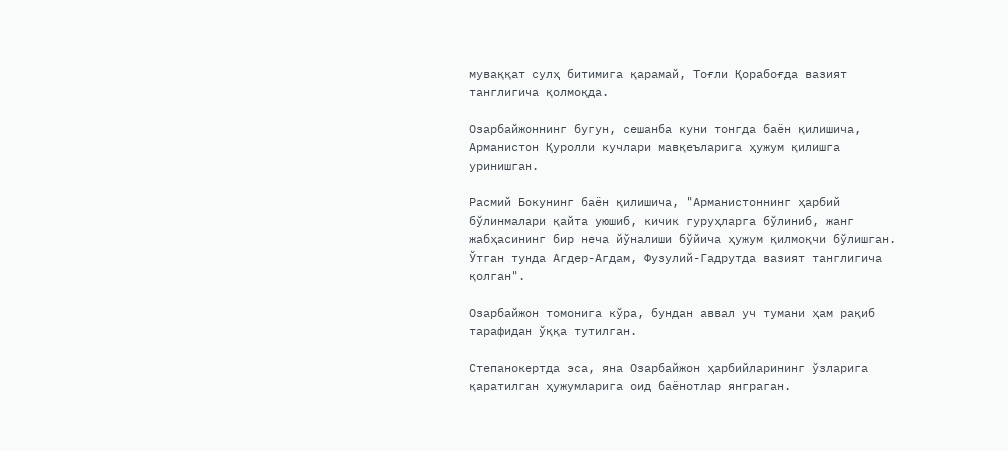муваққат сулҳ битимига қарамай, Тоғли Қорабоғда вазият танглигича қолмоқда.

Озарбайжоннинг бугун, сешанба куни тонгда баён қилишича, Арманистон Қуролли кучлари мавқеъларига ҳужум қилишга уринишган.

Расмий Бокунинг баён қилишича, "Арманистоннинг ҳарбий бўлинмалари қайта уюшиб, кичик гуруҳларга бўлиниб, жанг жабҳасининг бир неча йўналиши бўйича ҳужум қилмоқчи бўлишган. Ўтган тунда Агдер-Агдам, Фузулий-Гадрутда вазият танглигича қолган".

Озарбайжон томонига кўра, бундан аввал уч тумани ҳам рақиб тарафидан ўққа тутилган.

Степанокертда эса, яна Озарбайжон ҳарбийларининг ўзларига қаратилган ҳужумларига оид баёнотлар янграган.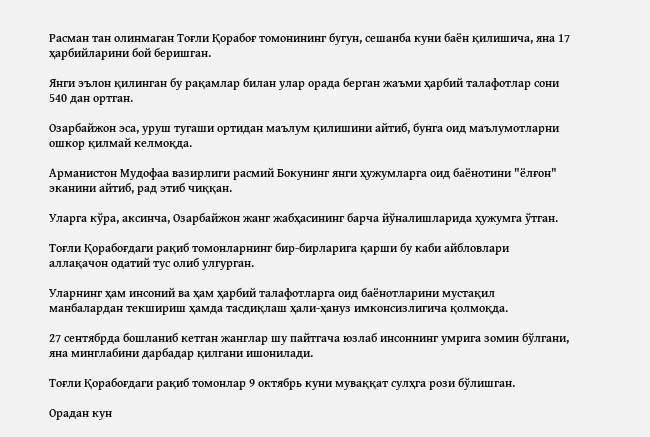Расман тан олинмаган Тоғли Қорабоғ томонининг бугун, сешанба куни баён қилишича, яна 17 ҳарбийларини бой беришган.

Янги эълон қилинган бу рақамлар билан улар орада берган жаъми ҳарбий талафотлар сони 540 дан ортган.

Озарбайжон эса, уруш тугаши ортидан маълум қилишини айтиб, бунга оид маълумотларни ошкор қилмай келмоқда.

Арманистон Мудофаа вазирлиги расмий Бокунинг янги ҳужумларга оид баёнотини "ёлғон" эканини айтиб, рад этиб чиққан.

Уларга кўра, аксинча, Озарбайжон жанг жабҳасининг барча йўналишларида ҳужумга ўтган.

Тоғли Қорабоғдаги рақиб томонларнинг бир-бирларига қарши бу каби айбловлари аллақачон одатий тус олиб улгурган.

Уларнинг ҳам инсоний ва ҳам ҳарбий талафотларга оид баёнотларини мустақил манбалардан текшириш ҳамда тасдиқлаш ҳали-ҳануз имконсизлигича қолмоқда.

27 сентябрда бошланиб кетган жанглар шу пайтгача юзлаб инсоннинг умрига зомин бўлгани, яна минглабини дарбадар қилгани ишонилади.

Тоғли Қорабоғдаги рақиб томонлар 9 октябрь куни муваққат сулҳга рози бўлишган.

Орадан кун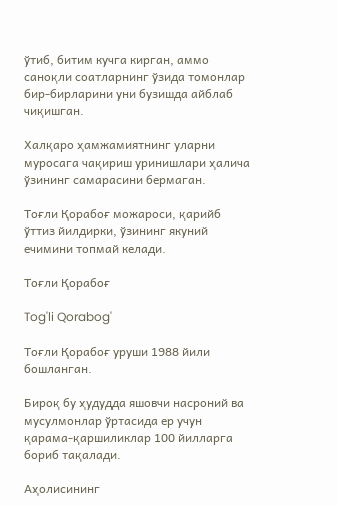ўтиб, битим кучга кирган, аммо саноқли соатларнинг ўзида томонлар бир-бирларини уни бузишда айблаб чиқишган.

Халқаро ҳамжамиятнинг уларни муросага чақириш уринишлари ҳалича ўзининг самарасини бермаган.

Тоғли Қорабоғ можароси, қарийб ўттиз йилдирки, ўзининг якуний ечимини топмай келади.

Тоғли Қорабоғ

Tog'li Qorabog'

Тоғли Қорабоғ уруши 1988 йили бошланган.

Бироқ бу ҳудудда яшовчи насроний ва мусулмонлар ўртасида ер учун қарама-қаршиликлар 100 йилларга бориб тақалади.

Аҳолисининг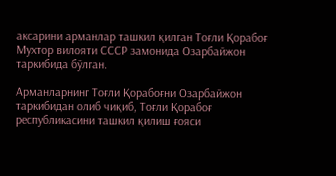аксарини арманлар ташкил қилган Тоғли Қорабоғ Мухтор вилояти СССР замонида Озарбайжон таркибида бўлган.

Арманларнинг Тоғли Қорабоғни Озарбайжон таркибидан олиб чиқиб, Тоғли Қорабоғ республикасини ташкил қилиш ғояси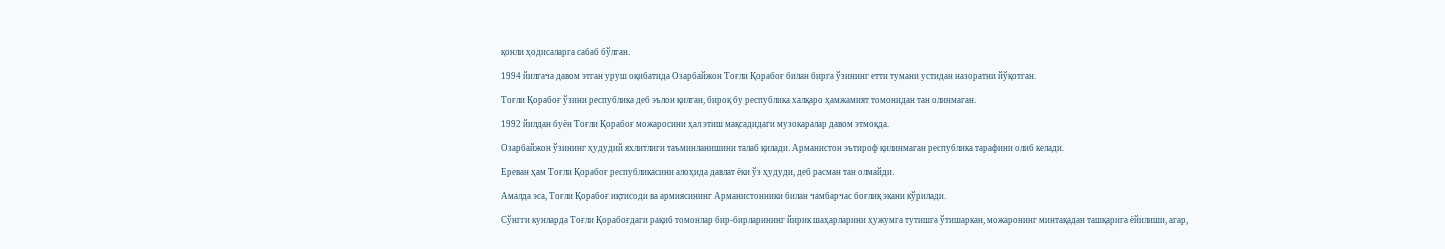қонли ҳодисаларга сабаб бўлган.

1994 йилгача давом этган уруш оқибатида Озарбайжон Тоғли Қорабоғ билан бирга ўзининг етти тумани устидан назоратни йўқотган.

Тоғли Қорабоғ ўзини республика деб эълон қилган, бироқ бу республика халқаро ҳамжамият томонидан тан олинмаган.

1992 йилдан буён Тоғли Қорабоғ можаросини ҳал этиш мақсадидаги музокаралар давом этмоқда.

Озарбайжон ўзининг ҳудудий яхлитлиги таъминланишини талаб қилади. Арманистон эътироф қилинмаган республика тарафини олиб келади.

Ереван ҳам Тоғли Қорабоғ республикасини алоҳида давлат ёки ўз ҳудуди, деб расман тан олмайди.

Амалда эса, Тоғли Қорабоғ иқтисоди ва армиясининг Арманистонники билан чамбарчас боғлиқ экани кўрилади.

Сўнгги кунларда Тоғли Қорабоғдаги рақиб томонлар бир-бирларининг йирик шаҳарларини ҳужумга тутишга ўтишаркан, можаронинг минтақадан ташқарига ёйилиши, агар,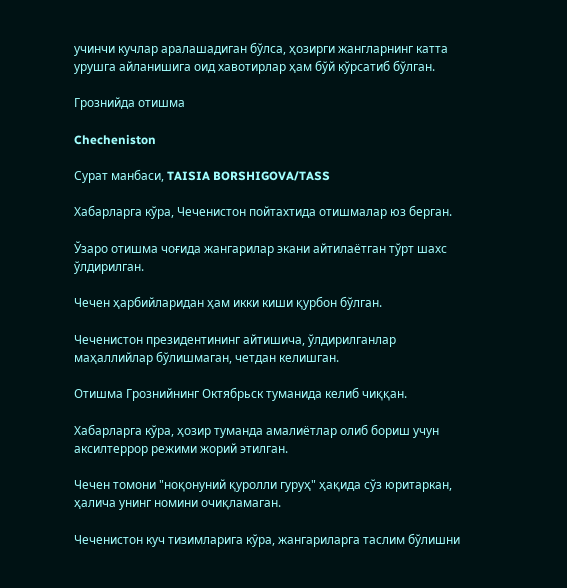учинчи кучлар аралашадиган бўлса, ҳозирги жангларнинг катта урушга айланишига оид хавотирлар ҳам бўй кўрсатиб бўлган.

Грознийда отишма

Checheniston

Сурат манбаси, TAISIA BORSHIGOVA/TASS

Хабарларга кўра, Чеченистон пойтахтида отишмалар юз берган.

Ўзаро отишма чоғида жангарилар экани айтилаётган тўрт шахс ўлдирилган.

Чечен ҳарбийларидан ҳам икки киши қурбон бўлган.

Чеченистон президентининг айтишича, ўлдирилганлар маҳаллийлар бўлишмаган, четдан келишган.

Отишма Грознийнинг Октябрьск туманида келиб чиққан.

Хабарларга кўра, ҳозир туманда амалиётлар олиб бориш учун аксилтеррор режими жорий этилган.

Чечен томони "ноқонуний қуролли гуруҳ" ҳақида сўз юритаркан, ҳалича унинг номини очиқламаган.

Чеченистон куч тизимларига кўра, жангариларга таслим бўлишни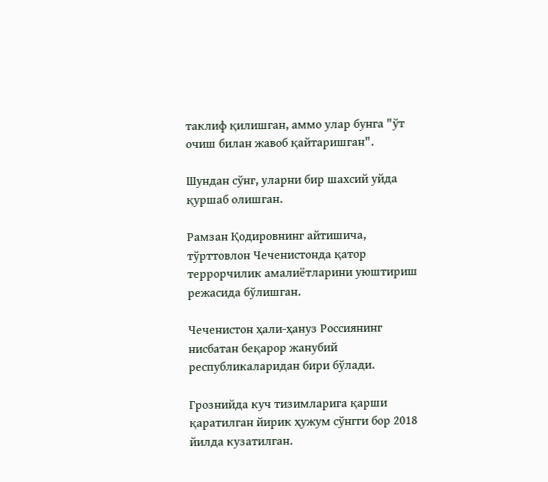таклиф қилишган, аммо улар бунга "ўт очиш билан жавоб қайтаришган".

Шундан сўнг, уларни бир шахсий уйда қуршаб олишган.

Рамзан Қодировнинг айтишича, тўрттовлон Чеченистонда қатор террорчилик амалиётларини уюштириш режасида бўлишган.

Чеченистон ҳали-ҳануз Россиянинг нисбатан беқарор жанубий республикаларидан бири бўлади.

Грознийда куч тизимларига қарши қаратилган йирик ҳужум сўнгги бор 2018 йилда кузатилган.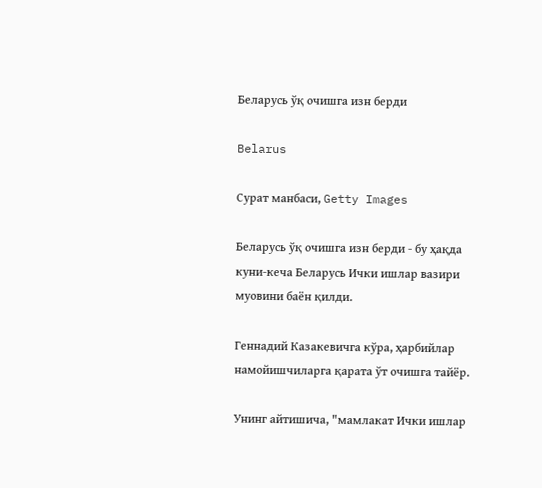Беларусь ўқ очишга изн берди

Belarus

Сурат манбаси, Getty Images

Беларусь ўқ очишга изн берди - бу ҳақда куни-кеча Беларусь Ички ишлар вазири муовини баён қилди.

Геннадий Казакевичга кўра, ҳарбийлар намойишчиларга қарата ўт очишга тайёр.

Унинг айтишича, "мамлакат Ички ишлар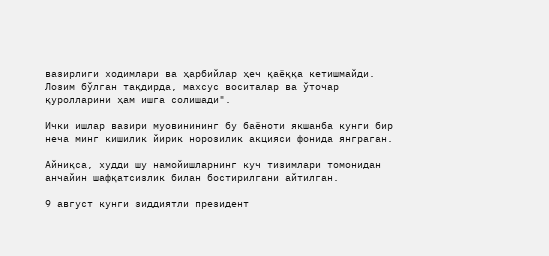вазирлиги ходимлари ва ҳарбийлар ҳеч қаёққа кетишмайди. Лозим бўлган тақдирда, махсус воситалар ва ўточар қуролларини ҳам ишга солишади".

Ички ишлар вазири муовинининг бу баёноти якшанба кунги бир неча минг кишилик йирик норозилик акцияси фонида янграган.

Айниқса, худди шу намойишларнинг куч тизимлари томонидан анчайин шафқатсизлик билан бостирилгани айтилган.

9 август кунги зиддиятли президент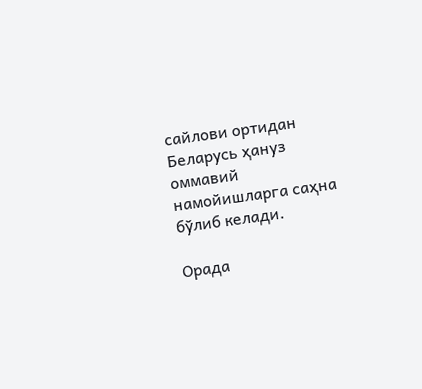сайлови ортидан Беларусь ҳануз оммавий намойишларга саҳна бўлиб келади.

Орада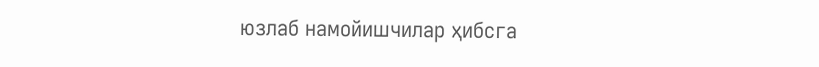юзлаб намойишчилар ҳибсга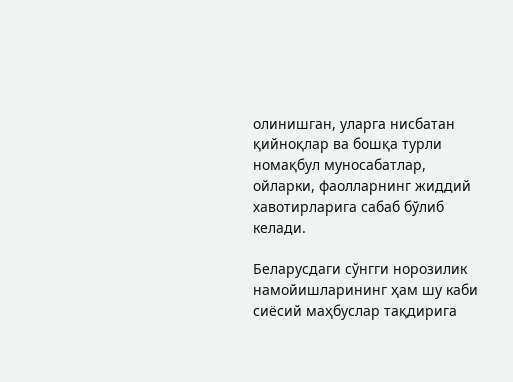олинишган, уларга нисбатан қийноқлар ва бошқа турли номақбул муносабатлар, ойларки, фаолларнинг жиддий хавотирларига сабаб бўлиб келади.

Беларусдаги сўнгги норозилик намойишларининг ҳам шу каби сиёсий маҳбуслар тақдирига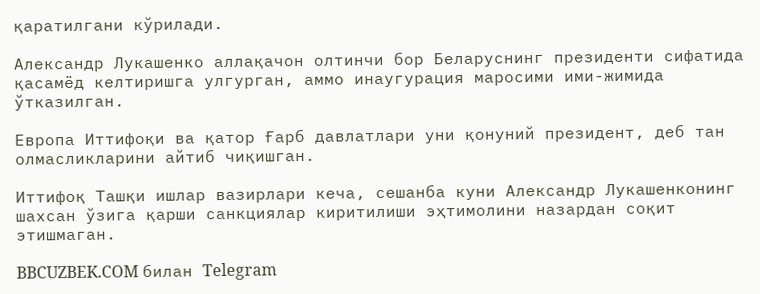қаратилгани кўрилади.

Александр Лукашенко аллақачон олтинчи бор Беларуснинг президенти сифатида қасамёд келтиришга улгурган, аммо инаугурация маросими ими-жимида ўтказилган.

Европа Иттифоқи ва қатор Ғарб давлатлари уни қонуний президент, деб тан олмасликларини айтиб чиқишган.

Иттифоқ Ташқи ишлар вазирлари кеча, сешанба куни Александр Лукашенконинг шахсан ўзига қарши санкциялар киритилиши эҳтимолини назардан соқит этишмаган.

BBCUZBEK.COM билан Telegram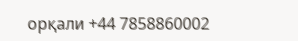орқали +44 7858860002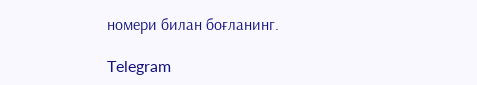номери билан боғланинг.

Telegram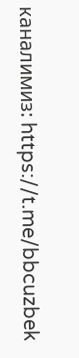каналимиз: https://t.me/bbcuzbek